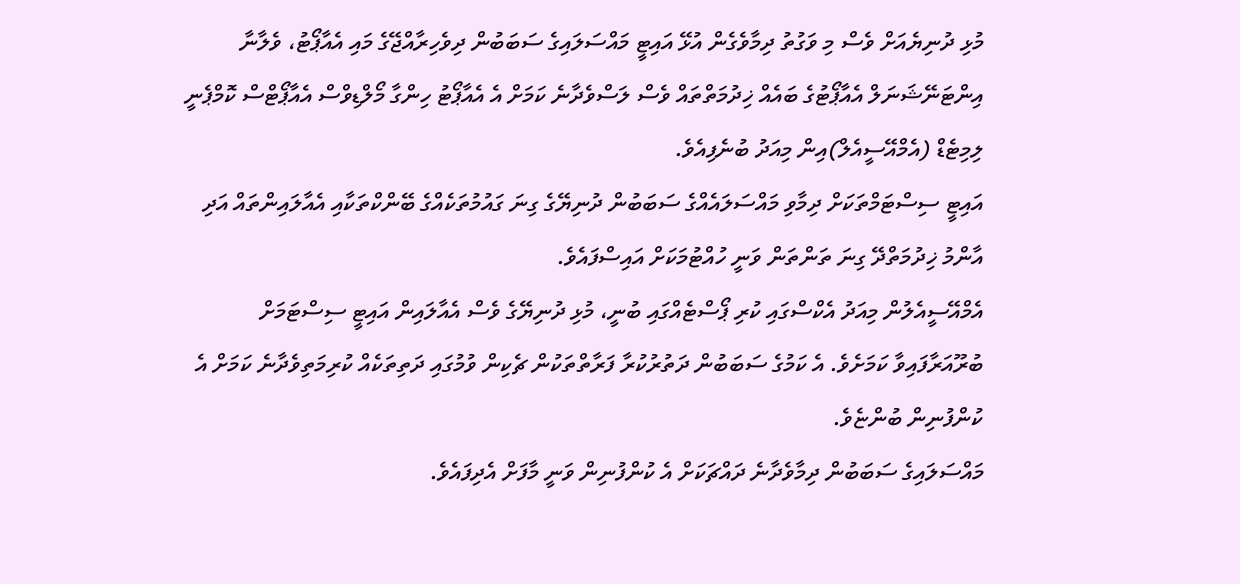މުޅި ދުނިޔެއަށް ވެސް މި ވަގުތު ދިމާވެގެން އުޅޭ އައިޓީ މައްސަލައިގެ ސަބަބުން ދިވެހިރާއްޖޭގެ މައި އެއާޕޯޓު، ވެލާނާ އިންޓަނޭޝަނަލް އެއާޕޯޓުގެ ބައެއް ޚިދުމަތްތައް ވެސް ލަސްވެދާނެ ކަމަށް އެ އެއާޕޯޓު ހިންގާ މޯލްޑިވްސް އެއާޕޯޓްސް ކޮމްޕެނީ ލިމިޓެޑް (އެމްއޭސީއެލް)އިން މިއަދު ބުނެފިއެވެ.
އައިޓީ ސިސްޓަމްތަކަށް ދިމާވި މައްސަލައެއްގެ ސަބަބުން ދުނިޔޭގެ ގިނަ ގައުމުތަކެއްގެ ބޭންކްތަކާއި އެއާލައިންތައް އަދި އާންމު ޚިދުމަތްދޭ ގިނަ ތަންތަން ވަނީ ހުއްޓުމަކަށް އައިސްފައެވެ.
އެމްއޭސީއެލުން މިއަދު އެކްސްގައި ކުރި ޕޯސްޓެއްގައި ބުނީ، މުޅި ދުނިޔޭގެ ވެސް އެއާލައިން އައިޓީ ސިސްޓަމަށް ބުރޫއަރާފައިވާ ކަމަށެވެ. އެ ކަމުގެ ސަބަބުން ދަތުރުކުރާ ފަރާތްތަކުން ޗެކިން ވުމުގައި ދަތިތަކެއް ކުރިމަތިވެދާނެ ކަމަށް އެ ކުންފުނިން ބުންޏެވެ.
މައްސަލައިގެ ސަބަބުން ދިމާވެދާނެ ދައްޗަކަށް އެ ކުންފުނިން ވަނީ މާފަށް އެދިފައެވެ.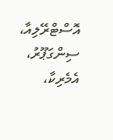އޮސްޓްރޭލިއާ، ސިންގަޕޫރު، އެމެރިކާ،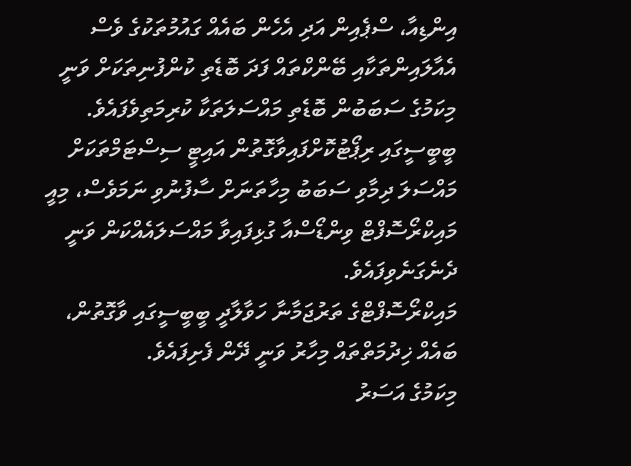އިންޑިއާ، ސްޕެއިން އަދި އެހެން ބައެއް ގައުމުތަކުގެ ވެސް އެއާލައިންތަކާއި ބޭންކްތައް ފަދަ ބޮޑެތި ކުންފުނިތަކަށް ވަނީ މިކަމުގެ ސަބަބުން ބޮޑެތި މައްސަލަތަކާ ކުރިމަތިވެފައެވެ.
ބީބީސީގައި ރިޕޯޓުކޮށްފައިވާގޮތުން އައިޓީ ސިސްޓަމްތަކަށް މައްސަލަ ދިމާވި ސަބަބު މިހާތަނަށް ސާފުނުވި ނަމަވެސް، މިއީ މައިކްރޯސޮފްޓް ވިންޑޯސްއާ ގުޅިފައިވާ މައްސަލައެއްކަން ވަނީ ދެނެގަނެވިފައެވެ.
މައިކްރޯސޮފްޓްގެ ތަރުޖަމާނާ ހަވާލާދީ ބީބީސީގައި ވާގޮތުން، ބައެއް ޚިދުމަތްތައް މިހާރު ވަނީ ދޭން ފެށިފައެވެ.
މިކަމުގެ އަސަރު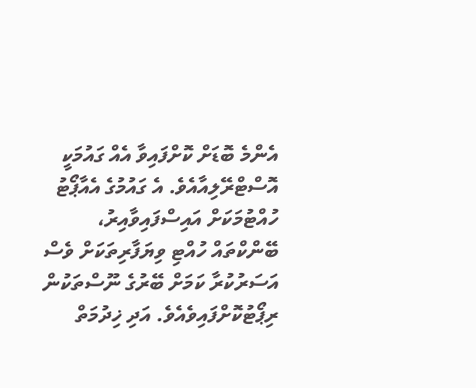އެންމެ ބޮޑަށް ކޮށްފައިވާ އެއް ގައުމަކީ އޮސްޓްރޭލިއާއެވެ. އެ ގައުމުގެ އެއާޕޯޓު ހުއްޓުމަކަށް އައިސްފައިވާއިރު، ބޭންކްތައް ހުއްޓި ވިޔަފާރިތަކަށް ވެސް އަސަރުކުރާ ކަމަށް ބޭރުގެ ނޫސްތަކުން ރިޕޯޓުކޮށްފައިވެއެވެ. އަދި ޚިދުމަތް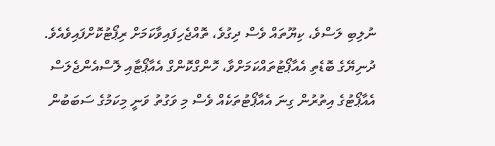ނުލިބި ލަސްވެ، ކިޔޫތައް ވެސް ދިގުވެ، ތޮއްޖެހިފައިވާކަމަށް ރިޕޯޓުކޮށްފައިވެއެވެ.
ދުނިޔޭގެ ބޮޑެތި އެއާޕޯޓުތައްކަމަށްވާ، ހޮންގްކޮންގް އެއާޕޯޓާއި ލޮސްއެންޖެލަސް އެއާޕޯޓުގެ އިތުރުން ގިނަ އެއާޕޯޓުތަކެއް ވެސް މި ވަގުތު ވަނީ މިކަމުގެ ސަބަބުން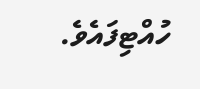ހުއްޓިފައެވެ.